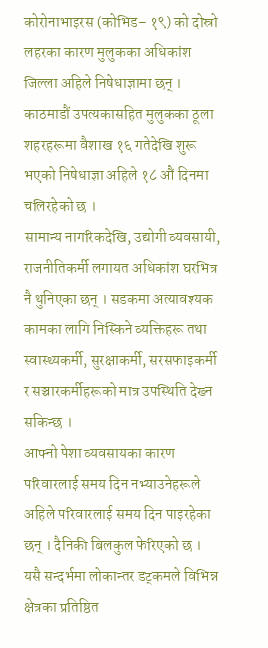कोरोनाभाइरस (कोभिड– १९) को दोस्रो लहरका कारण मुलुकका अधिकांश जिल्ला अहिले निषेधाज्ञामा छन् ।
काठमाडौं उपत्यकासहित मुलुकका ठूला शहरहरूमा वैशाख १६ गतेदेखि शुरू भएको निषेधाज्ञा अहिले १८ औं दिनमा चलिरहेको छ ।
सामान्य नागरिकदेखि, उद्योगी व्यवसायी, राजनीतिकर्मी लगायत अधिकांश घरभित्र नै थुनिएका छन् । सडकमा अत्यावश्यक कामका लागि निस्किने व्यक्तिहरू तथा स्वास्थ्यकर्मी, सुरक्षाकर्मी, सरसफाइकर्मी र सञ्चारकर्मीहरूको मात्र उपस्थिति देख्न सकिन्छ ।
आफ्नो पेशा व्यवसायका कारण परिवारलाई समय दिन नभ्याउनेहरूले अहिले परिवारलाई समय दिन पाइरहेका छन् । दैनिकी बिलकुल फेरिएको छ ।
यसै सन्दर्भमा लोकान्तर डट्कमले विभिन्न क्षेत्रका प्रतिष्ठित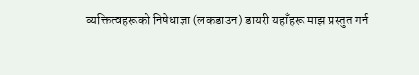व्यक्तित्वहरूको निषेधाज्ञा (लकडाउन) डायरी यहाँहरू माझ प्रस्तुत गर्न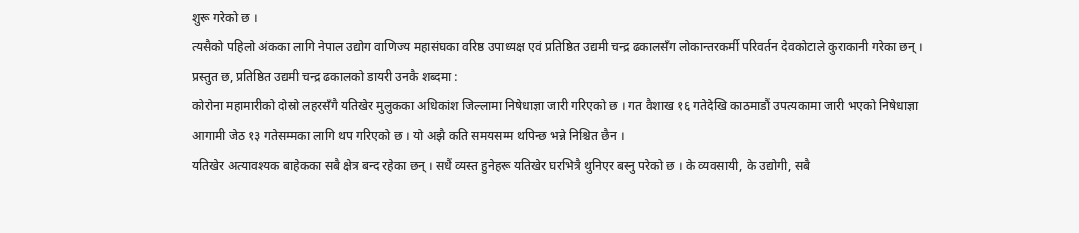शुरू गरेको छ ।
त्यसैको पहिलो अंकका लागि नेपाल उद्योग वाणिज्य महासंघका वरिष्ठ उपाध्यक्ष एवं प्रतिष्ठित उद्यमी चन्द्र ढकालसँग लोकान्तरकर्मी परिवर्तन देवकोटाले कुराकानी गरेका छन् ।
प्रस्तुत छ, प्रतिष्ठित उद्यमी चन्द्र ढकालको डायरी उनकै शब्दमा :
कोरोना महामारीको दोस्रो लहरसँगै यतिखेर मुलुकका अधिकांश जिल्लामा निषेधाज्ञा जारी गरिएको छ । गत वैशाख १६ गतेदेखि काठमाडौं उपत्यकामा जारी भएको निषेधाज्ञा आगामी जेठ १३ गतेसम्मका लागि थप गरिएको छ । यो अझै कति समयसम्म थपिन्छ भन्ने निश्चित छैन ।
यतिखेर अत्यावश्यक बाहेकका सबै क्षेत्र बन्द रहेका छन् । सधैं व्यस्त हुनेहरू यतिखेर घरभित्रै थुनिएर बस्नु परेको छ । के व्यवसायी, के उद्योगी, सबै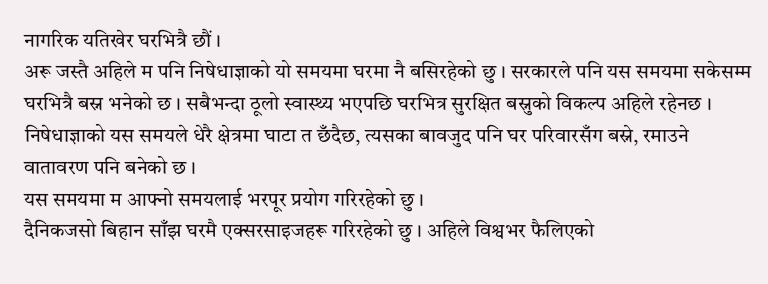नागरिक यतिखेर घरभित्रै छौं ।
अरू जस्तै अहिले म पनि निषेधाज्ञाको यो समयमा घरमा नै बसिरहेको छु । सरकारले पनि यस समयमा सकेसम्म घरभित्रै बस्न भनेको छ । सबैभन्दा ठूलो स्वास्थ्य भएपछि घरभित्र सुरक्षित बस्नुको विकल्प अहिले रहेनछ ।
निषेधाज्ञाको यस समयले धेरै क्षेत्रमा घाटा त छँदैछ, त्यसका बावजुद पनि घर परिवारसँग बस्ने, रमाउने वातावरण पनि बनेको छ ।
यस समयमा म आफ्नो समयलाई भरपूर प्रयोग गरिरहेको छु ।
दैनिकजसो बिहान साँझ घरमै एक्सरसाइजहरू गरिरहेको छु । अहिले विश्वभर फैलिएको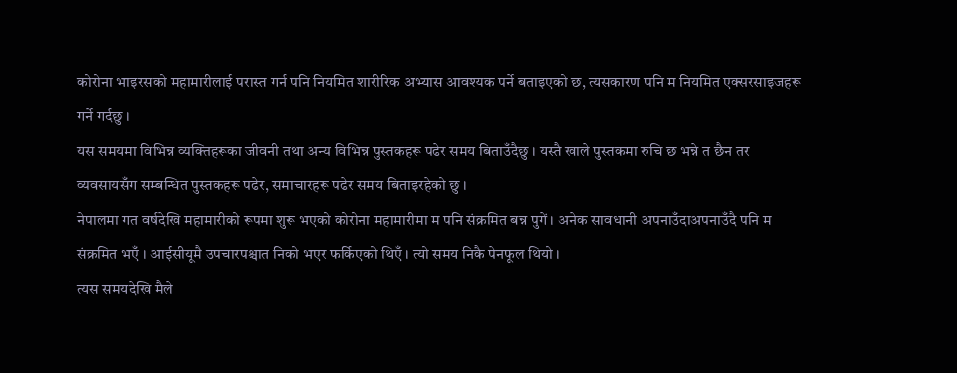कोरोना भाइरसको महामारीलाई परास्त गर्न पनि नियमित शारीरिक अभ्यास आवश्यक पर्ने बताइएको छ, त्यसकारण पनि म नियमित एक्सरसाइजहरू गर्ने गर्दछु ।
यस समयमा विभिन्न व्यक्तिहरूका जीवनी तथा अन्य विभिन्न पुस्तकहरू पढेर समय बिताउँदैछु । यस्तै खाले पुस्तकमा रुचि छ भन्ने त छैन तर व्यवसायसँग सम्बन्धित पुस्तकहरू पढेर, समाचारहरू पढेर समय बिताइरहेको छु ।
नेपालमा गत वर्षदेखि महामारीको रूपमा शुरू भएको कोरोना महामारीमा म पनि संक्रमित बन्न पुगें । अनेक सावधानी अपनाउँदाअपनाउँदै पनि म संक्रमित भएँ । आईसीयूमै उपचारपश्चात निको भएर फर्किएको थिएँ । त्यो समय निकै पेनफूल थियो ।
त्यस समयदेखि मैले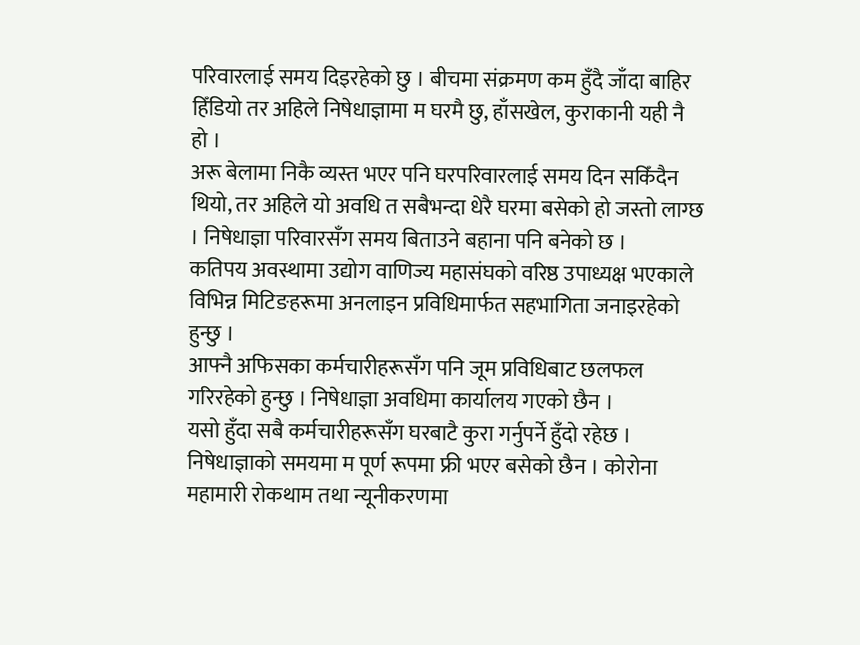परिवारलाई समय दिइरहेको छु । बीचमा संक्रमण कम हुँदै जाँदा बाहिर हिँडियो तर अहिले निषेधाज्ञामा म घरमै छु, हाँसखेल, कुराकानी यही नै हो ।
अरू बेलामा निकै व्यस्त भएर पनि घरपरिवारलाई समय दिन सकिँदैन थियो, तर अहिले यो अवधि त सबैभन्दा धेरै घरमा बसेको हो जस्तो लाग्छ । निषेधाज्ञा परिवारसँग समय बिताउने बहाना पनि बनेको छ ।
कतिपय अवस्थामा उद्योग वाणिज्य महासंघको वरिष्ठ उपाध्यक्ष भएकाले विभिन्न मिटिङहरूमा अनलाइन प्रविधिमार्फत सहभागिता जनाइरहेको हुन्छु ।
आफ्नै अफिसका कर्मचारीहरूसँग पनि जूम प्रविधिबाट छलफल गरिरहेको हुन्छु । निषेधाज्ञा अवधिमा कार्यालय गएको छैन ।
यसो हुँदा सबै कर्मचारीहरूसँग घरबाटै कुरा गर्नुपर्ने हुँदो रहेछ ।
निषेधाज्ञाको समयमा म पूर्ण रूपमा फ्री भएर बसेको छैन । कोरोना महामारी रोकथाम तथा न्यूनीकरणमा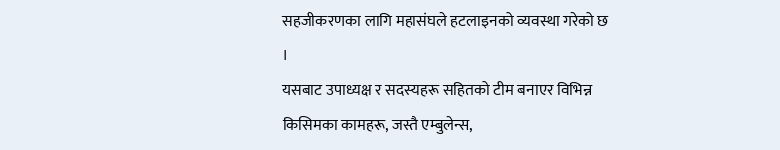सहजीकरणका लागि महासंघले हटलाइनको व्यवस्था गरेको छ ।
यसबाट उपाध्यक्ष र सदस्यहरू सहितको टीम बनाएर विभिन्न किसिमका कामहरू, जस्तै एम्बुलेन्स,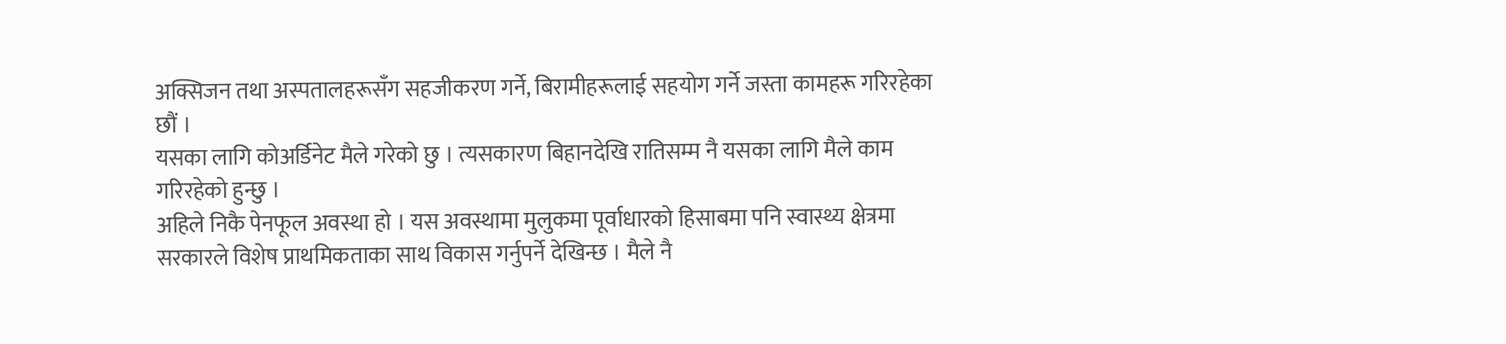अक्सिजन तथा अस्पतालहरूसँग सहजीकरण गर्ने, बिरामीहरूलाई सहयोग गर्ने जस्ता कामहरू गरिरहेका छौं ।
यसका लागि कोअर्डिनेट मैले गरेको छु । त्यसकारण बिहानदेखि रातिसम्म नै यसका लागि मैले काम गरिरहेको हुन्छु ।
अहिले निकै पेनफूल अवस्था हो । यस अवस्थामा मुलुकमा पूर्वाधारको हिसाबमा पनि स्वास्थ्य क्षेत्रमा सरकारले विशेष प्राथमिकताका साथ विकास गर्नुपर्ने देखिन्छ । मैले नै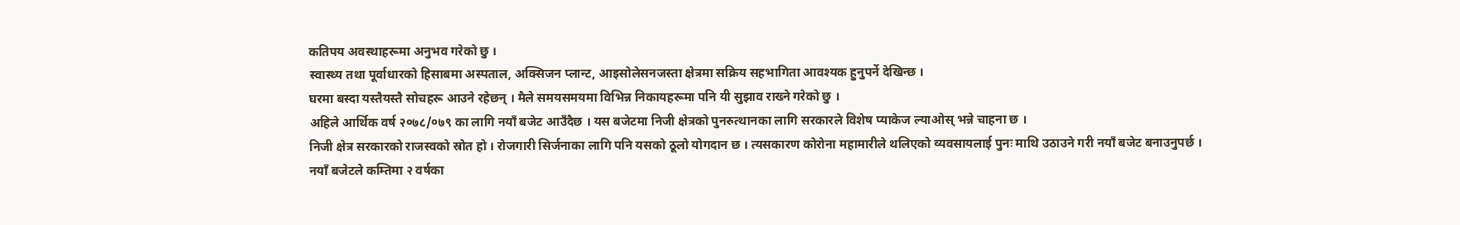कतिपय अवस्थाहरूमा अनुभव गरेको छु ।
स्वास्थ्य तथा पूर्वाधारको हिसाबमा अस्पताल, अक्सिजन प्लान्ट, आइसोलेसनजस्ता क्षेत्रमा सक्रिय सहभागिता आवश्यक हुनुपर्ने देखिन्छ ।
घरमा बस्दा यस्तैयस्तै सोचहरू आउने रहेछन् । मैले समयसमयमा विभिन्न निकायहरूमा पनि यी सुझाव राख्ने गरेको छु ।
अहिले आर्थिक वर्ष २०७८/०७९ का लागि नयाँ बजेट आउँदैछ । यस बजेटमा निजी क्षेत्रको पुनरुत्थानका लागि सरकारले विशेष प्याकेज ल्याओस् भन्ने चाहना छ ।
निजी क्षेत्र सरकारको राजस्वको स्रोत हो । रोजगारी सिर्जनाका लागि पनि यसको ठूलो योगदान छ । त्यसकारण कोरोना महामारीले थलिएको व्यवसायलाई पुनः माथि उठाउने गरी नयाँ बजेट बनाउनुपर्छ ।
नयाँ बजेटले कम्तिमा २ वर्षका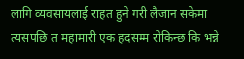लागि व्यवसायलाई राहत हुने गरी लैजान सकेमा त्यसपछि त महामारी एक हदसम्म रोकिन्छ कि भन्ने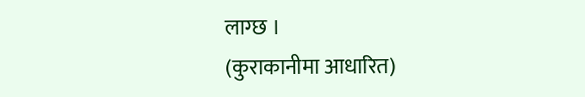लाग्छ ।
(कुराकानीमा आधारित)